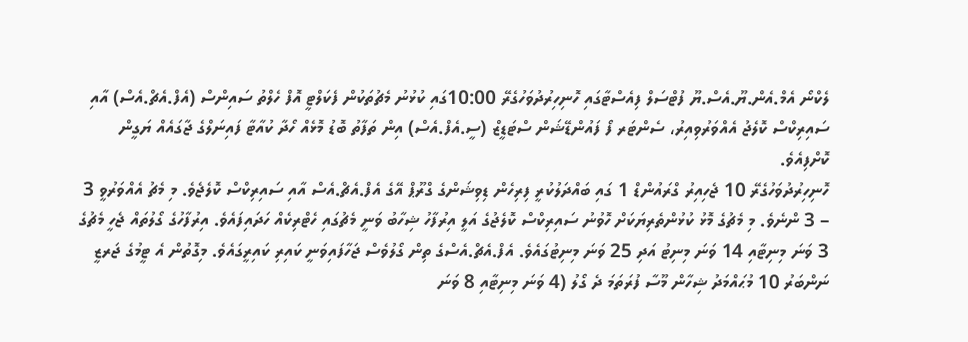ލެކްނޯ އެމް.އެން.ޔޫ.އެސް.ޔޫ ފުޓްސަލް ފިއެސްޓާގައި ހޮނިހިރުދުވަހުގެރޭ 10:00ގައި ކުޅުނު މެޗުތަކުން ފެކަލްޓީ އޮފް ހެލްތު ސައިންސް (އެފް.އެޗް.އެސް) އާއި ސައިރިކްސް ކޮލެޖު އެއްވަރުވިއިރު، ސެންޓަރ ފޯ ފައުންޑޭޝަން ސްޓަޑީޒް (ސީ.އެފް.އެސް) އިން ތަފާތު ބޮޑު މޮޅެއް ހޯދާ ކުއާޓާ ފައިނަލްގެ ޖާގައެއް ޔަގީން ކޮށްފިއެވެ.
ހޮނިހިރުދުވަހުގެރޭ 10 ޖެހިއިރު ގްރައުންޑް 1 ގައި ބައްދަލުކުރީ ފިރިހެން ޑިވިޝަންގެ ގްރޫޕް އޭގެ އެފް.އެޗް.އެސް އާއި ސައިރިކްސް ކޮލެޖެވެ. މި މެޗު އެއްވަރުވީ 3 – 3 ންނެވެ. މި މެޗުގެ މޮޅު ކުޅުންތެރިޔަކަށް ހޮވުނު ސައިރިކްސް ކޮލެޖުގެ އަލީ އިރުފާހު ޝިހާބު ވަނީ މެޗުގައި ހެޓްރިކެއް ހަދައިފައެވެ. އިރުފާހުގެ ގޯލުތައް ޖެހީ މެޗުގެ 3 ވަނަ މިނިޓާއި 14 ވަނަ މިނިޓު އަދި 25 ވަނަ މިނިޓުގައެވެ. އެފް.އެޗް.އެސްގެ ތިން ގޯލުވެސް ޖަހާފައިވަނީ ކައިރި ކައިރީގައެވެ. މިގޮތުން އެ ޓީމުގެ ޖަރޒީ ނަންބަރު 10 މުޙައްމަދު ޝިހާން މޫސާ ފުރަތަމަ ދެ ގޯލު (4 ވަނަ މިނިޓާއި 8 ވަނަ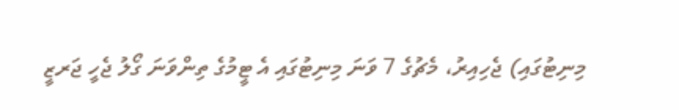މިނިޓުގައި) ޖެހިއިރު، މެޗުގެ 7 ވަނަ މިނިޓުގައި އެ ޓީމުގެ ތިންވަނަ ގޯލު ޖެހީ ޖަރޒީ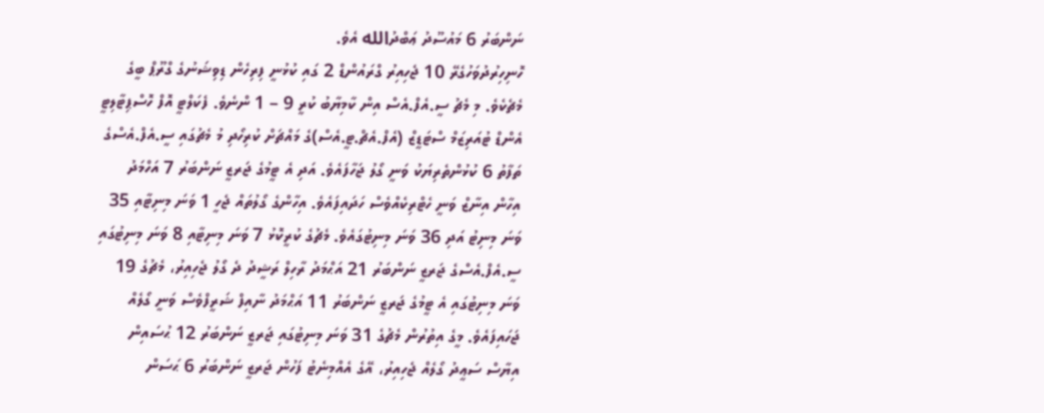ނަންބަރު 6 މައުސޫދު ޢަބްދުالله އެވެ.
ހޮނިހިރުދުވަހުގެރޭ 10 ޖެހިއިރު ގްރައުންޑް 2 ގައި ކުޅުނީ ފިރިހެން ޑިވިޝަނުގެ ގްރޫޕް ބީގެ މެޗެކެވެ. މި މެޗު ސީ.އެފް.އެސް އިން ކާމިޔާބު ކުރީ 9 – 1 ންނެވެ. ފެކަލްޓީ އޮފް ހޮސްޕިޓާލިޓީ އެންޑް ޓުއަރިޒަމް ސްޓަޑީޒް (އެފް.އެޗް.ޓީ.އެސް)ގެ މައްޗަށް ކުރިހޯދި މު މެޗުގައި ސީ.އެފް.އެސްގެ ތަފާތު 6 ކުޅުންތެރިޔަކު ވަނީ ގޯލު ޖަހާފައެވެ. އަދި އެ ޓީމުގެ ޖަރޒީ ނަންބަރު 7 އަހްމަދު އިހާން އިނާޒް ވަނީ ހެޓްރިކެއްވެސް ހަދައިފައެވެ. އިހާންގެ ގޯލުތައް ޖެހީ 1 ވަނަ މިނިޓާއި 35 ވަނަ މިނިޓު އަދި 36 ވަނަ މިނިޓުގައެވެ. މެޗުގެ ކުރީކޮޅު 7 ވަނަ މިނިޓާއި 8 ވަނަ މިނިޓުގައި ސީ.އެފް.އެސްގެ ޖަރޒީ ނަންބަރު 21 އަޙްމަދު ރާހިލް ރަޝީދު ދެ ގޯލު ޖެހިއިރު، މެޗުގެ 19 ވަނަ މިނިޓުގައި އެ ޓީމުގެ ޖަރޒީ ނަންބަރު 11 އަޙްމަދު ނާއިފް ޝަރީފްވެސް ވަނީ ގޯލެއް ޖަހައިފައެވެ. މީގެ އިތުރުން މެޗުގެ 31 ވަނަ މިނިޓުގައި ޖަރޒީ ނަންބަރު 12 ޙުސައިން އިޔާސް ސަޢީދު ގޯލެއް ޖެހިއިރު، އޭގެ އެއްމިނެޓު ފަހުން ޖަރޒީ ނަންބަރު 6 ޙަސަން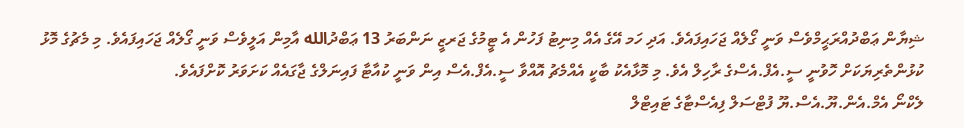ޝިޔާން ޢަބްދުއްރަޙީމްވެސް ވަނީ ގޯލެއް ޖަހައިފައެވެ. އަދި ހަމ އޭގެ އެއް މިނިޓު ފަހުން އެ ޓީމުގެ ޖަރޒީ ނަންބަރު 13 ޢަބްދުالله އާމިން އަލީވެސް ވަނީ ގޯލެއް ޖަހައިފައެވެ. މި މެޗުގެ މޮޅު ކުޅުންތެރިޔަކަށް ހޮވުނީ ސީ.އެފް.އެސްގެ ރާހިލް އެވެ. މި މޮޅާއެކު ބާކީ އެއްމެޗު އޮއްވާ ސީ.އެފް.އެސް އިން ވަނީ ކުއާޓާ ފައިނަލްގެ ޖާގައެއް ކަށަވަރު ކޮށްފައެވެ.
ލެކްނޯ އެމް.އެން.ޔޫ.އެސް.ޔޫ ފުޓްސަލް ފިއެސްޓާގެ ޓައިޓްލް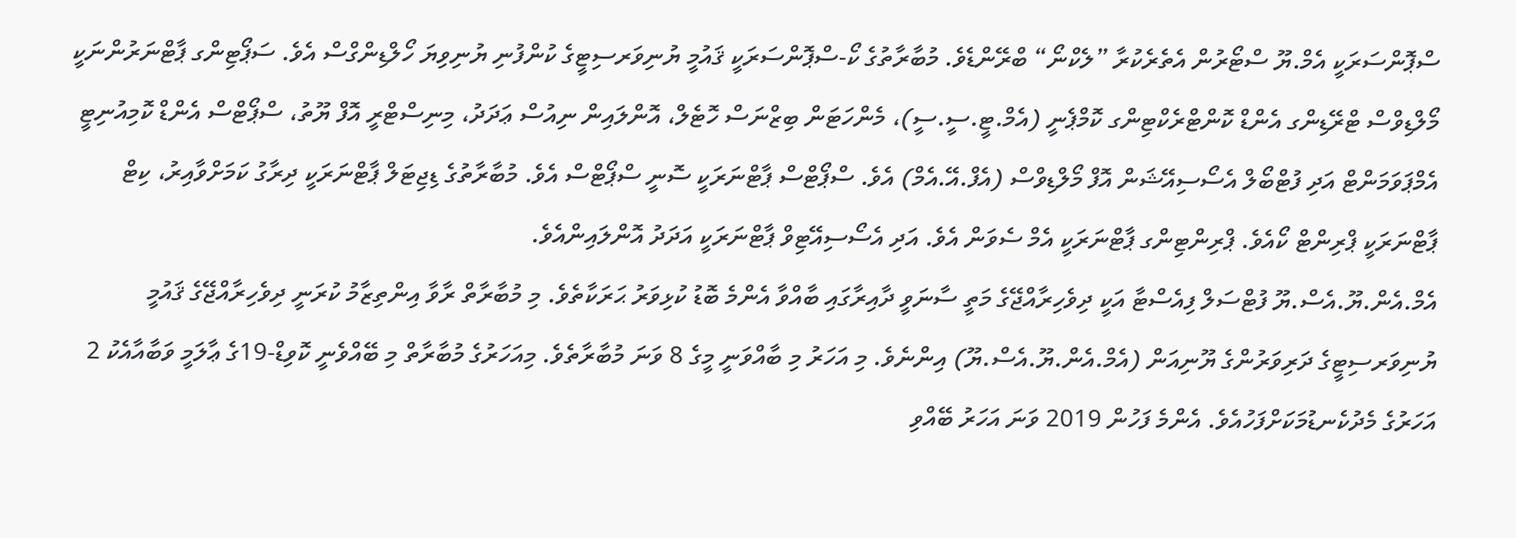ސްޕޮންސަރަކީ އެމް.ޔޫ ސްޓޯރުން އެތެރެކުރާ ”ލެކްނޯ“ ބްރޭންޑެވެ. މުބާރާތުގެ ކޯ-ސްޕޮންސަރަކީ ޤައުމީ ޔުނިވަރސިޓީގެ ކުންފުނި ޔުނިވިޔަ ހޯލްޑިންގްސް އެވެ. ސަޕޯޓިންގ ޕާޓްނަރުންނަކީ މޯލްޑިވްސް ޓްރޭޑިންގ އެންޑް ކޮންޓްރެކްޓިންގ ކޮމްޕެނީ (އެމް.ޓީ.ސީ.ސީ)، މެންހަޓަން ބިޒްނަސް ހޮޓެލް، އޮންލައިން ނިއުސް ޢަދަދު، މިނިސްޓްރީ އޮފް ޔޫތު، ސްޕޯޓްސް އެންޑް ކޮމިއުނިޓީ އެމްޕަވަމަންޓް އަދި ފުޓްބޯލް އެސޯސިއޭޝަން އޮފް މޯލްޑިވްސް (އެފް.އޭ.އެމް) އެވެ. ސްޕޯޓްސް ޕާޓްނަރަކީ ސޮނީ ސްޕޯޓްސް އެވެ. މުބާރާތުގެ ޑިޖިޓަލް ޕާޓްނަރަކީ ދިރާގު ކަމަށްވާއިރު، ކިޓް ޕާޓްނަރަކީ ޕްރިންޓް ކޯއެވެ. ޕްރިންޓިންގ ޕާޓްނަރަކީ އެމް ސެވަން އެވެ. އަދި އެސޯސިއޭޓިވް ޕާޓްނަރަކީ އަދަދު އޮންލައިންއެވެ.
އެމް.އެން.ޔޫ.އެސް.ޔޫ ފުޓްސަލް ފިއެސްޓާ އަކީ ދިވެހިރާއްޖޭގެ މަތީ ސާނަވީ ދާއިރާގައި ބާއްވާ އެންމެ ބޮޑު ކުޅިވަރު ޙަރަކާތެވެ. މި މުބާރާތް ރާވާ އިންތިޒާމު ކުރަނީ ދިވެހިރާއްޖޭގެ ޤައުމީ ޔުނިވަރސިޓީގެ ދަރިވަރުންގެ ޔޫނިއަން (އެމް.އެން.ޔޫ.އެސް.ޔޫ) އިންނެވެ. މި އަހަރު މި ބާއްވަނީ މީގެ 8 ވަނަ މުބާރާތެވެ. މިއަހަރުގެ މުބާރާތް މި ބޭއްވެނީ ކޮވިޑް-19ގެ ޢާލަމީ ވަބާއާއެކު 2 އަހަރުގެ މެދުކެނޑުމަކަށްފަހުއެވެ. އެންމެ ފަހުން 2019 ވަނަ އަހަރު ބޭއްވި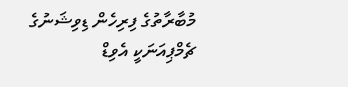މުބާރާތުގެ ފިރިހެން ޑިވިޝަނުގެ ޗެމްޕިއަނަކީ އެވިޑް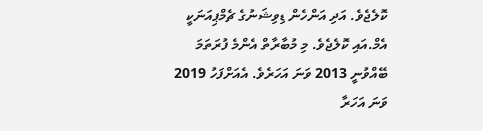ކޮލެޖެވެ. އަދި އަންހެން ޑިވިޝަނުގެ ޗެމްޕިއަނަކީ އެމް.އައި ކޮލެޖެވެ. މި މުބާރާތް އެންމެ ފުރަތަމަ ބޭއްވުނީ 2013 ވަނަ އަހަރެވެ. އެއަށްފަހު 2019 ވަނަ އަހަރާ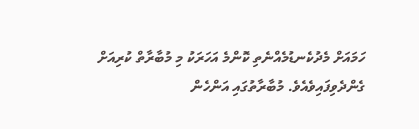ހަމައަށް މެދުކެނޑުމެއްނެތި ކޮންމެ އަހަރަކު މި މުބާރާތް ކުރިއަށް ގެންދެވިފައިވެއެވެ. މުބާރާތުގައި އަންހެން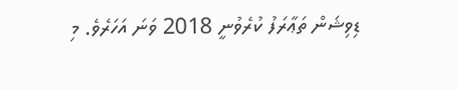ޑިވިޝަން ތަޢާރަފު ކުރެވުނީ 2018 ވަނަ އަހަރެވެ. މި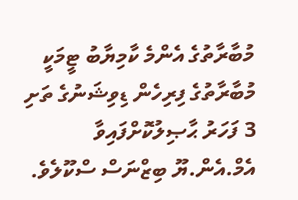މުބާރާތުގެ އެންމެ ކާމިޔާބު ޓީމަކީ މުބާރާތުގެ ފިރިހެން ޑިވިޝަނުގެ ތަށި 3 ފަހަރު ޙާޞިލުކޮށްފައިވާ އެމް.އެން.ޔޫ ބިޒްނަސް ސްކޫލެވެ.